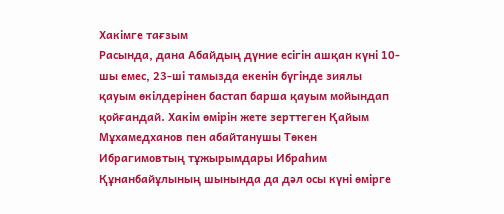Хакімге тағзым
Расында, дана Абайдың дүние есігін ашқан күні 10-шы емес, 23-ші тамызда екенін бүгінде зиялы қауым өкілдерінен бастап барша қауым мойындап қойғандай. Хакім өмірін жете зерттеген Қайым Мұхамедханов пен абайтанушы Төкен Ибрагимовтың тұжырымдары Ибраһим Құнанбайұлының шынында да дәл осы күні өмірге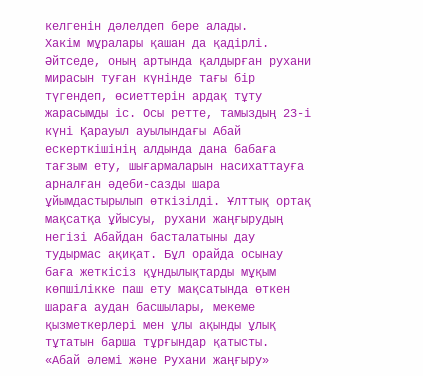келгенін дәлелдеп бере алады.
Хакім мұралары қашан да қадірлі. Әйтседе, оның артында қалдырған рухани мирасын туған күнінде тағы бір түгендеп, өсиеттерін ардақ тұту жарасымды іс. Осы ретте, тамыздың 23-і күні Қарауыл ауылындағы Абай ескерткішінің алдында дана бабаға тағзым ету, шығармаларын насихаттауға арналған әдеби-сазды шара ұйымдастырылып өткізілді. Ұлттық ортақ мақсатқа ұйысуы, рухани жаңғырудың негізі Абайдан басталатыны дау тудырмас ақиқат. Бұл орайда осынау баға жеткісіз құндылықтарды мұқым көпшілікке паш ету мақсатында өткен шараға аудан басшылары, мекеме қызметкерлері мен ұлы ақынды ұлық тұтатын барша тұрғындар қатысты.
«Абай әлемі және Рухани жаңғыру»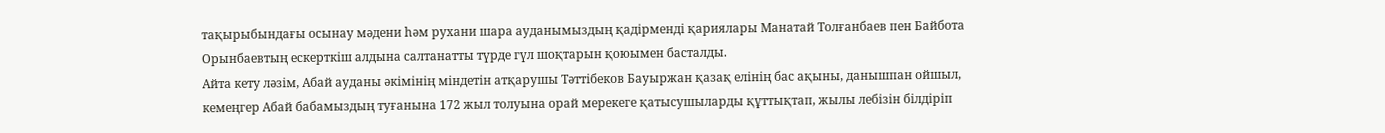тақырыбындағы осынау мәдени һәм рухани шара ауданымыздың қадірменді қариялары Манатай Толғанбаев пен Байбота Орынбаевтың ескерткіш алдына салтанатты түрде гүл шоқтарын қоюымен басталды.
Айта кету ләзім, Абай ауданы әкімінің міндетін атқарушы Тәттібеков Бауыржан қазақ елінің бас ақыны, данышпан ойшыл, кемеңгер Абай бабамыздың туғанына 172 жыл толуына орай мерекеге қатысушыларды құттықтап, жылы лебізін білдіріп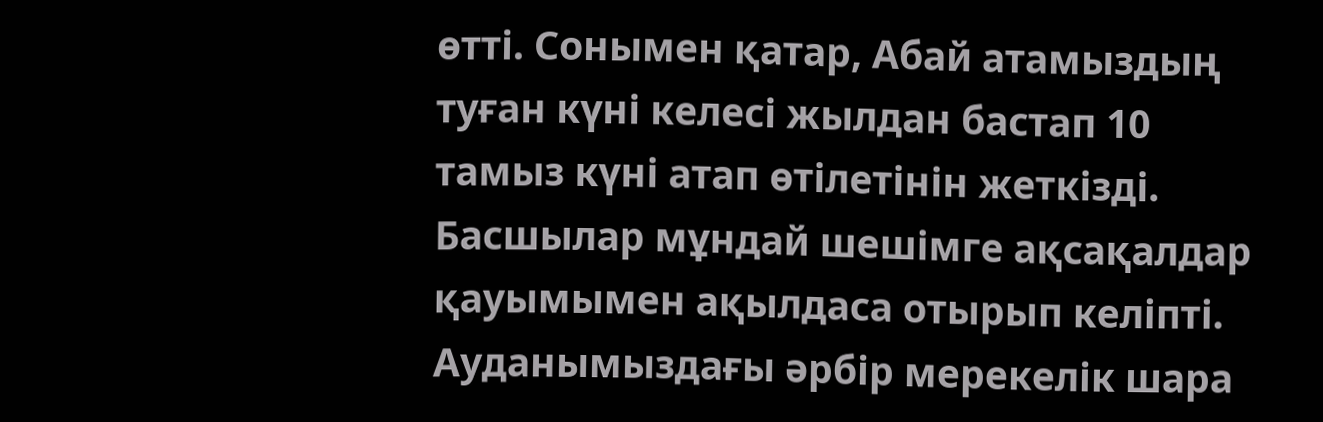өтті. Сонымен қатар, Абай атамыздың туған күні келесі жылдан бастап 10 тамыз күні атап өтілетінін жеткізді. Басшылар мұндай шешімге ақсақалдар қауымымен ақылдаса отырып келіпті.
Ауданымыздағы әрбір мерекелік шара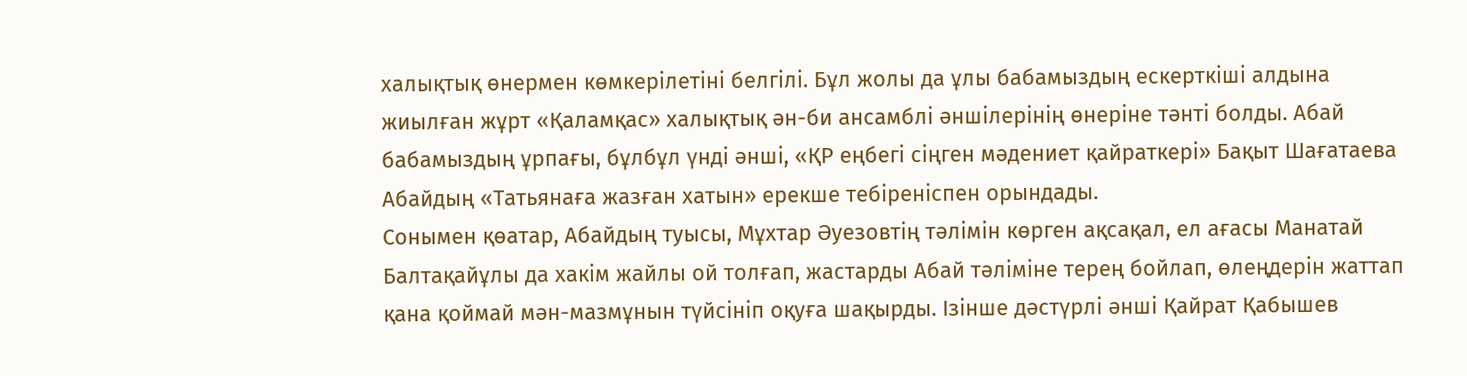халықтық өнермен көмкерілетіні белгілі. Бұл жолы да ұлы бабамыздың ескерткіші алдына жиылған жұрт «Қаламқас» халықтық ән-би ансамблі әншілерінің өнеріне тәнті болды. Абай бабамыздың ұрпағы, бұлбұл үнді әнші, «ҚР еңбегі сіңген мәдениет қайраткері» Бақыт Шағатаева Абайдың «Татьянаға жазған хатын» ерекше тебіреніспен орындады.
Сонымен қөатар, Абайдың туысы, Мұхтар Әуезовтің тәлімін көрген ақсақал, ел ағасы Манатай Балтақайұлы да хакім жайлы ой толғап, жастарды Абай тәліміне терең бойлап, өлеңдерін жаттап қана қоймай мән-мазмұнын түйсініп оқуға шақырды. Ізінше дәстүрлі әнші Қайрат Қабышев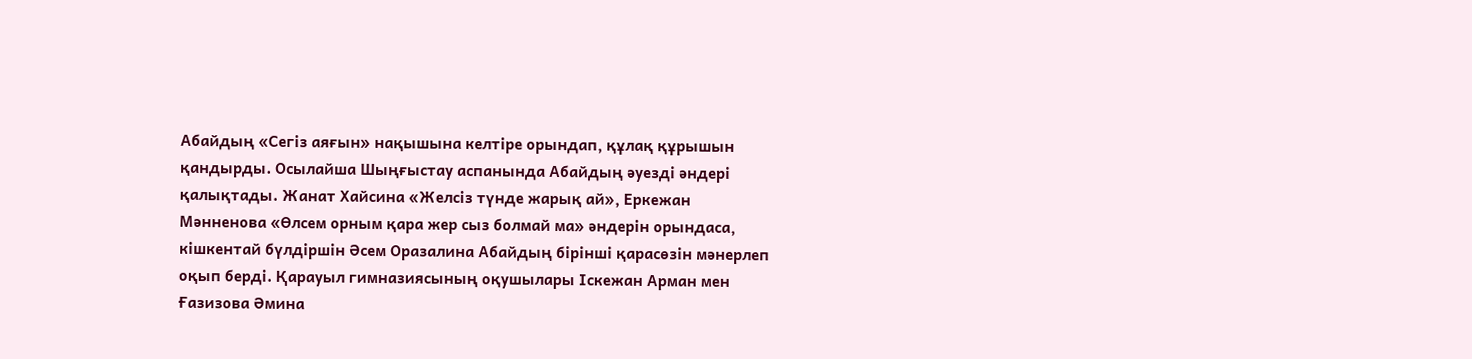Абайдың «Сегіз аяғын» нақышына келтіре орындап, құлақ құрышын қандырды. Осылайша Шыңғыстау аспанында Абайдың әуезді әндері қалықтады. Жанат Хайсина «Желсіз түнде жарық ай», Еркежан Мәнненова «Өлсем орным қара жер сыз болмай ма» әндерін орындаса, кішкентай бүлдіршін Әсем Оразалина Абайдың бірінші қарасөзін мәнерлеп оқып берді. Қарауыл гимназиясының оқушылары Іскежан Арман мен Ғазизова Әмина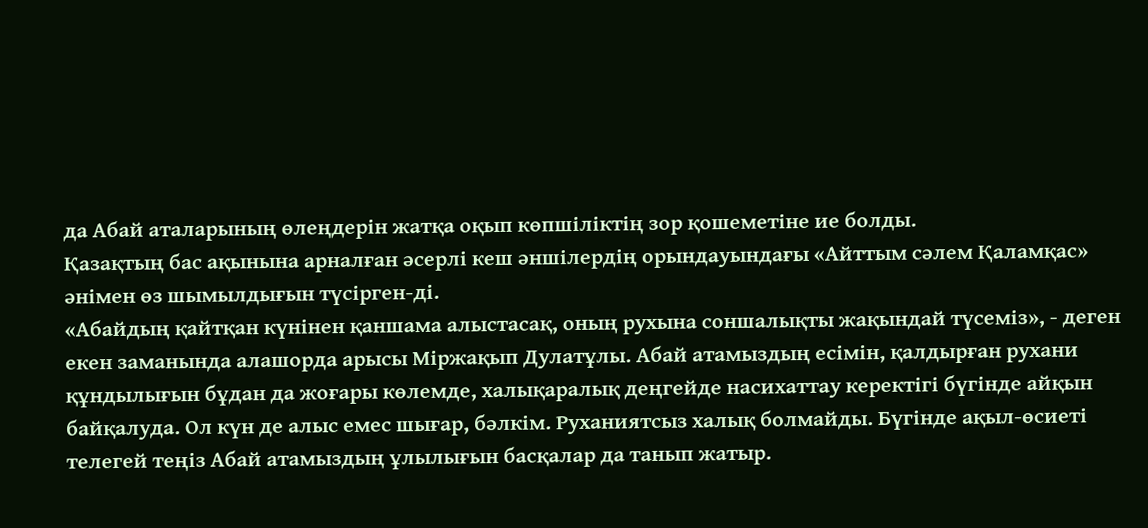да Абай аталарының өлеңдерін жатқа оқып көпшіліктің зор қошеметіне ие болды.
Қазақтың бас ақынына арналған әсерлі кеш әншілердің орындауындағы «Айттым сәлем Қаламқас» әнімен өз шымылдығын түсірген-ді.
«Абайдың қайтқан күнінен қаншама алыстасақ, оның рухына соншалықты жақындай түсеміз», - деген екен заманында алашорда арысы Міржақып Дулатұлы. Абай атамыздың есімін, қалдырған рухани құндылығын бұдан да жоғары көлемде, халықаралық деңгейде насихаттау керектігі бүгінде айқын байқалуда. Ол күн де алыс емес шығар, бәлкім. Руханиятсыз халық болмайды. Бүгінде ақыл-өсиеті телегей теңіз Абай атамыздың ұлылығын басқалар да танып жатыр.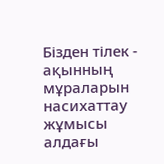Бізден тілек - ақынның мұраларын насихаттау жұмысы алдағы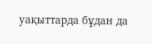уақыттарда бұдан да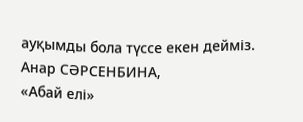ауқымды бола түссе екен дейміз.
Анар СӘРСЕНБИНА,
«Абай елі»